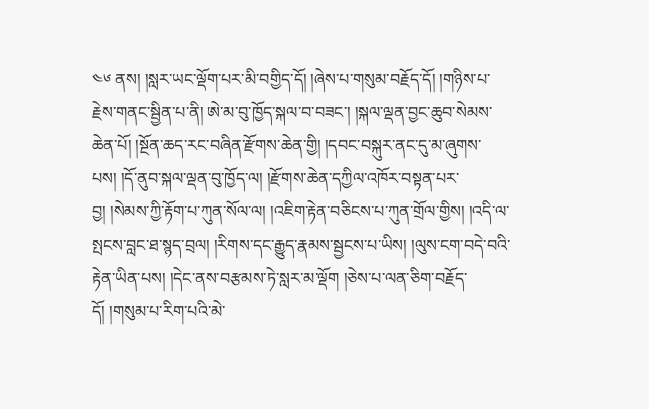༤༦ ནས། །སླར་ཡང་ལྡོག་པར་མི་བགྱིད་དོ། །ཞེས་པ་གསུམ་བརྗོད་དོ། །གཉིས་པ་རྗེས་གནང་སྦྱིན་པ་ནི། ཨེ་མ་བུ་ཁྱོད་སྐལ་བ་བཟང་། །སྐལ་ལྡན་བྱང་ཆུབ་སེམས་ཆེན་པོ། །སྔོན་ཆད་རང་བཞིན་རྫོགས་ཆེན་གྱི། །དབང་བསྐུར་ནང་དུ་མ་ཞུགས་པས། །དོ་ནུབ་སྐལ་ལྡན་བུ་ཁྱོད་ལ། །རྫོགས་ཆེན་དཀྱིལ་འཁོར་བསྟན་པར་བྱ། །སེམས་ཀྱི་རྟོག་པ་ཀུན་སོལ་ལ། །འཇིག་རྟེན་བཅིངས་པ་ཀུན་གྲོལ་གྱིས། །འདི་ལ་སྤངས་བླང་ཐ་སྙད་བྲལ། །རིགས་དང་རྒྱུད་རྣམས་སྦྱངས་པ་ཡིས། །ལུས་ངག་བདེ་བའི་རྟེན་ཡིན་པས། །དེང་ནས་བརྩམས་ཏེ་སླར་མ་ལྡོག །ཅེས་པ་ལན་ཅིག་བརྗོད་དོ། །གསུམ་པ་རིག་པའི་མེ་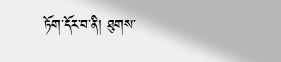ཏོག་དོར་བ་ནི། ཐུགས་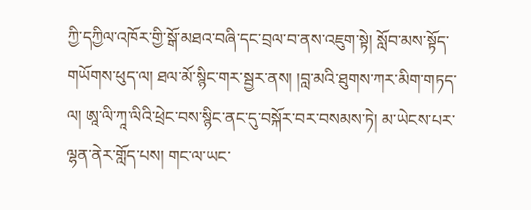ཀྱི་དཀྱིལ་འཁོར་གྱི་སྒོ་མཐའ་བཞི་དང་བྲལ་བ་ནས་འཇུག་སྟེ། སློབ་མས་སྟོད་གཡོགས་ཕུད་ལ། ཐལ་མོ་སྙིང་གར་སྦྱར་ནས། །བླ་མའི་ཐུགས་ཀར་མིག་གཏད་ལ། ཨཱ་ལི་ཀཱ་ལིའི་ཕྲེང་བས་སྙིང་ནང་དུ་བསྐོར་བར་བསམས་ཏེ། མ་ཡེངས་པར་ལྷན་ནེར་གློད་པས། གང་ལ་ཡང་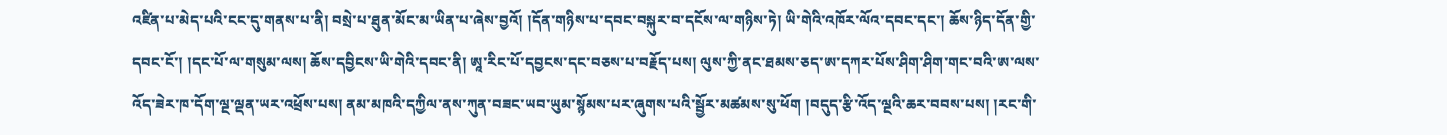འཛིན་པ་མེད་པའི་ངང་དུ་གནས་པ་ནི། བསྲེ་པ་ཐུན་མོང་མ་ཡིན་པ་ཞེས་བྱའོ། །དོན་གཉིས་པ་དབང་བསྐུར་བ་དངོས་ལ་གཉིས་ཏེ། ཡི་གེའི་འཁོར་ལོའ་དབང་དང་། ཆོས་ཉིད་དོན་གྱི་དབང་ངོ་། །དང་པོ་ལ་གསུམ་ལས། ཆོས་དབྱིངས་ཡི་གེའི་དབང་ནི། ཨཱ་རིང་པོ་དབྱངས་དང་བཅས་པ་བརྗོད་པས། ལུས་ཀྱི་ནང་ཐམས་ཅད་ཨ་དཀར་པོས་ཤིག་ཤིག་གང་བའི་ཨ་ལས་འོད་ཟེར་ཁ་དོག་ལྔ་ལྡན་ཡར་འཕྲོས་པས། ནམ་མཁའི་དཀྱིལ་ནས་ཀུན་བཟང་ཡབ་ཡུམ་སྙོམས་པར་ཞུགས་པའི་སྦྱོར་མཚམས་སུ་ཕོག །བདུད་རྩི་འོད་ལྔའི་ཆར་བབས་པས། །རང་གི་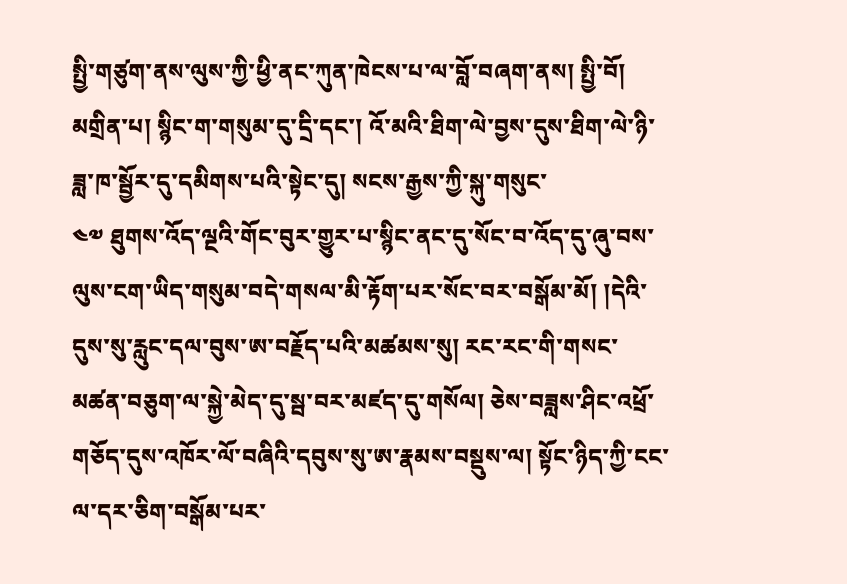སྤྱི་གཙུག་ནས་ལུས་ཀྱི་ཕྱི་ནང་ཀུན་ཁེངས་པ་ལ་བློ་བཞག་ནས། སྤྱི་བོ། མགྲིན་པ། སྙིང་ག་གསུམ་དུ་དྲི་དང་། འོ་མའི་ཐིག་ལེ་བྱས་དུས་ཐིག་ལེ་ཉི་ཟླ་ཁ་སྦྱོར་དུ་དམིགས་པའི་སྟེང་དུ། སངས་རྒྱས་ཀྱི་སྐུ་གསུང་
༤༧ ཐུགས་འོད་ལྔའི་གོང་བུར་གྱུར་པ་སྙིང་ནང་དུ་སོང་བ་འོད་དུ་ཞུ་བས་ལུས་ངག་ཡིད་གསུམ་བདེ་གསལ་མི་རྟོག་པར་སོང་བར་བསྒོམ་མོ། །དེའི་དུས་སུ་རླུང་དལ་བུས་ཨ་བརྗོད་པའི་མཚམས་སུ། རང་རང་གི་གསང་མཚན་བཅུག་ལ་སྐྱེ་མེད་དུ་སྦ་བར་མཛད་དུ་གསོལ། ཅེས་བཟླས་ཤིང་འཕྲོ་གཅོད་དུས་འཁོར་ལོ་བཞིའི་དབུས་སུ་ཨ་རྣམས་བསྡུས་ལ། སྟོང་ཉིད་ཀྱི་ངང་ལ་དར་ཅིག་བསྒོམ་པར་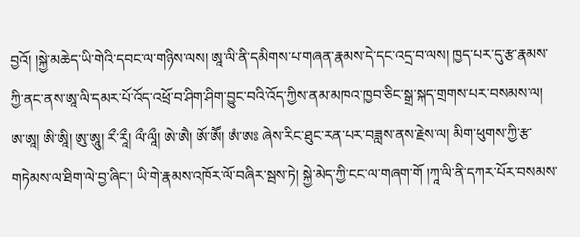བྱའོ། །སྐྱེ་མཆེད་ཡི་གེའི་དབང་ལ་གཉིས་ལས། ཨཱ་ལི་ནི་དམིགས་པ་གཞན་རྣམས་དེ་དང་འདྲ་བ་ལས། ཁྱད་པར་དུ་རྩ་རྣམས་ཀྱི་ནང་ནས་ཨཱ་ལི་དམར་པོ་འོད་འཕྲོ་བ་ཤིག་ཤིག་བྱུང་བའི་འོད་ཀྱིས་ནམ་མཁའ་ཁྱབ་ཅིང་སྒྲ་སྐད་གྲགས་པར་བསམས་ལ། ཨ་ཨཱ། ཨི་ཨཱི། ཨུ་ཨཱུ། རྀ་རཱྀ། ལྀ་ལཱྀ། ཨེ་ཨཻ། ཨོ་ཨཽ། ཨཾ་ཨཿ ཞེས་རིང་ཐུང་རན་པར་བཟླས་ནས་རྗེས་ལ། མིག་ཕུགས་ཀྱི་རྩ་གཏེམས་ལ་ཐིག་ལེ་བྱ་ཞིང་། ཡི་གེ་རྣམས་འཁོར་ལོ་བཞིར་སྦས་ཏེ། སྐྱེ་མེད་ཀྱི་ངང་ལ་གཞག་གོ །ཀཱ་ལི་ནི་དཀར་པོར་བསམས་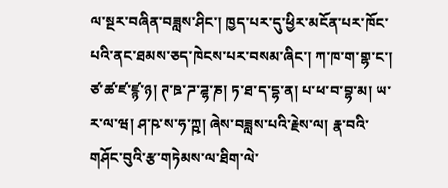ལ་སྔར་བཞིན་བཟླས་ཤིང་། ཁྱད་པར་དུ་ཕྱིར་མངོན་པར་ཁོང་པའི་ནང་ཐམས་ཅད་ཁེངས་པར་བསམ་ཞིང་། ཀ་ཁ་ག་གྷ་ང་། ཙ་ཚ་ཛ་ཛྙ་ཉ། ཊ་ཋ་ཌ་ཌྷ་ཎ། ཏ་ཐ་ད་དྷ་ན། པ་ཕ་བ་བྷ་མ། ཡ་ར་ལ་ཝ། ཤ་ཥ་ས་ཧ་ཀྵ། ཞེས་བཟླས་པའི་རྗེས་ལ། རྣ་བའི་གཤོང་བུའི་རྩ་གཏེམས་ལ་ཐིག་ལེ་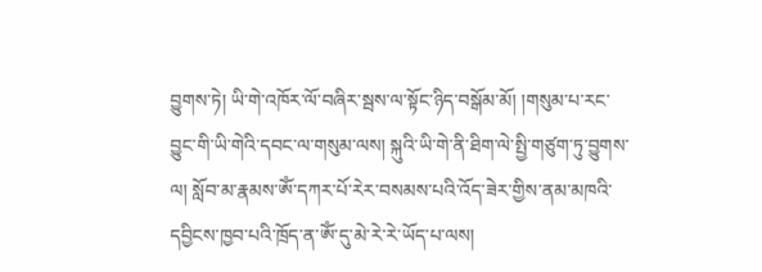བྱུགས་ཏེ། ཡི་གེ་འཁོར་ལོ་བཞིར་སྦས་ལ་སྟོང་ཉིད་བསྒོམ་མོ། །གསུམ་པ་རང་བྱུང་གི་ཡི་གེའི་དབང་ལ་གསུམ་ལས། སྐུའི་ཡི་གེ་ནི་ཐིག་ལེ་སྤྱི་གཙུག་ཏུ་བྱུགས་ལ། སློབ་མ་རྣམས་ༀ་དཀར་པོ་རེར་བསམས་པའི་འོད་ཟེར་གྱིས་ནམ་མཁའི་དབྱིངས་ཁྱབ་པའི་ཁྲོད་ན་ༀ་དུ་མེ་རེ་རེ་ཡོད་པ་ལས།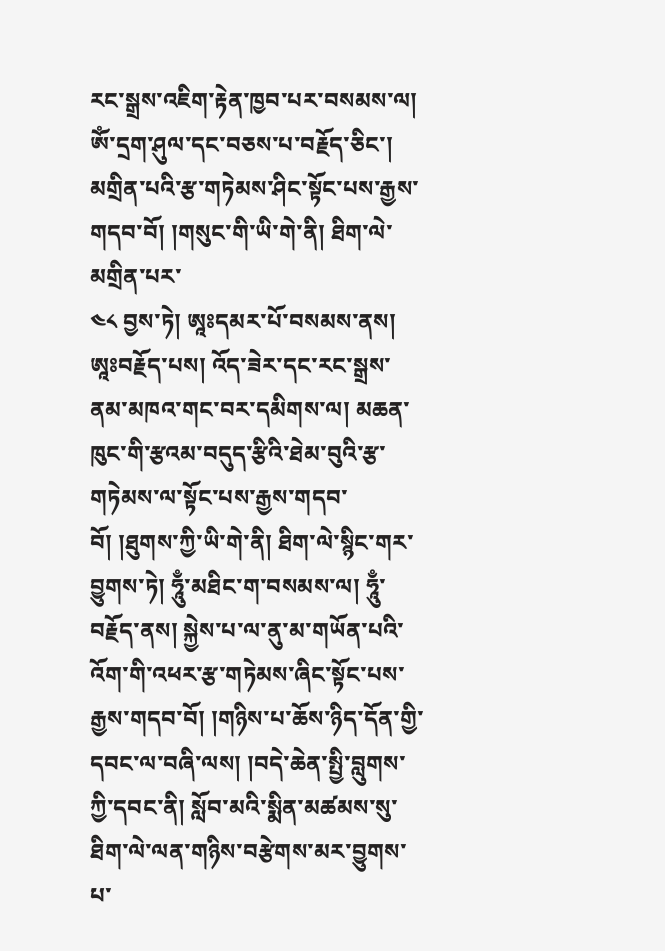རང་སྒྲས་འཇིག་རྟེན་ཁྱབ་པར་བསམས་ལ། ༀ་དྲག་ཤུལ་དང་བཅས་པ་བརྗོད་ཅིང་། མགྲིན་པའི་རྩ་གཏེམས་ཤིང་སྟོང་པས་རྒྱས་གདབ་བོ། །གསུང་གི་ཡི་གེ་ནི། ཐིག་ལེ་མགྲིན་པར་
༤༨ བྱས་ཏེ། ཨཱཿདམར་པོ་བསམས་ནས། ཨཱཿབརྗོད་པས། འོད་ཟེར་དང་རང་སྒྲས་ནམ་མཁའ་གང་བར་དམིགས་ལ། མཆན་ཁུང་གི་རྩའམ་བདུད་རྩིའི་ཐེམ་བུའི་རྩ་གཏེམས་ལ་སྟོང་པས་རྒྱས་གདབ་བོ། །ཐུགས་ཀྱི་ཡི་གེ་ནི། ཐིག་ལེ་སྙིང་གར་བྱུགས་ཏེ། ཧཱུྃ་མཐིང་ག་བསམས་ལ། ཧཱུྃ་བརྗོད་ནས། སྐྱེས་པ་ལ་ནུ་མ་གཡོན་པའི་འོག་གི་འཕར་རྩ་གཏེམས་ཞིང་སྟོང་པས་རྒྱས་གདབ་བོ། །གཉིས་པ་ཆོས་ཉིད་དོན་གྱི་དབང་ལ་བཞི་ལས། །བདེ་ཆེན་སྤྱི་བླུགས་ཀྱི་དབང་ནི། སློབ་མའི་སྨིན་མཚམས་སུ་ཐིག་ལེ་ལན་གཉིས་བརྩེགས་མར་བྱུགས་པ་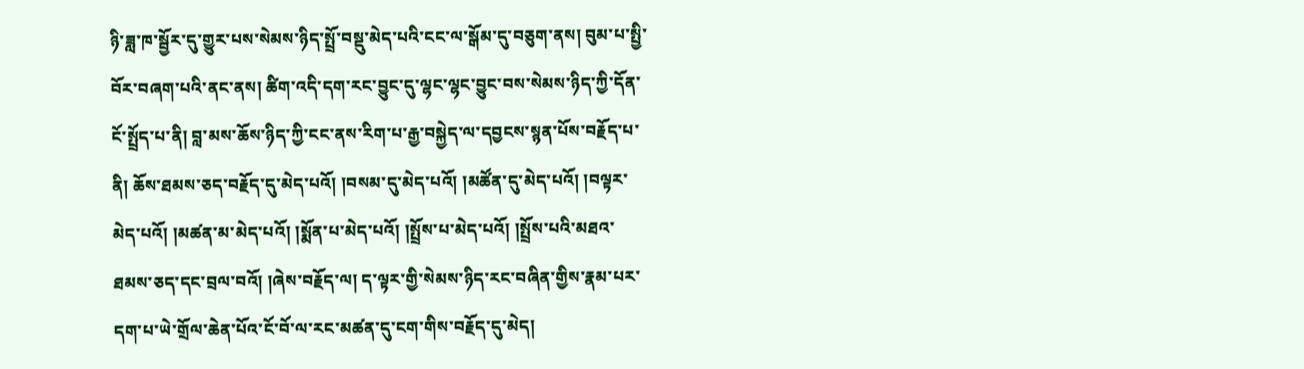ཉི་ཟླ་ཁ་སྦྱོར་དུ་གྱུར་པས་སེམས་ཉིད་སྤྲོ་བསྡུ་མེད་པའི་ངང་ལ་སྒོམ་དུ་བཅུག་ནས། བུམ་པ་སྤྱི་བོར་བཞག་པའི་ནང་ནས། ཚིག་འདི་དག་རང་བྱུང་དུ་ལྷང་ལྷང་བྱུང་བས་སེམས་ཉིད་ཀྱི་དོན་ངོ་སྤྲོད་པ་ནི། བླ་མས་ཆོས་ཉིད་ཀྱི་ངང་ནས་རིག་པ་རྒྱ་བསྐྱེད་ལ་དབྱངས་སྙན་པོས་བརྗོད་པ་ནི། ཆོས་ཐམས་ཅད་བརྗོད་དུ་མེད་པའོ། །བསམ་དུ་མེད་པའོ། །མཚོན་དུ་མེད་པའོ། །བལྟར་མེད་པའོ། །མཚན་མ་མེད་པའོ། །སྨོན་པ་མེད་པའོ། །སྤྲོས་པ་མེད་པའོ། །སྤྲོས་པའི་མཐའ་ཐམས་ཅད་དང་བྲལ་བའོ། །ཞེས་བརྗོད་ལ། ད་ལྟར་གྱི་སེམས་ཉིད་རང་བཞིན་གྱིས་རྣམ་པར་དག་པ་ཡེ་གྲོལ་ཆེན་པོའ་ངོ་བོ་ལ་རང་མཚན་དུ་ངག་གིས་བརྗོད་དུ་མེད།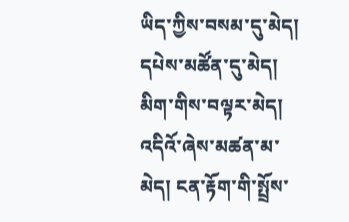ཡིད་ཀྱིས་བསམ་དུ་མེད། དཔེས་མཚོན་དུ་མེད། མིག་གིས་བལྟར་མེད། འདིའོ་ཞེས་མཚན་མ་མེད། ངན་རྟོག་གི་སྤྲོས་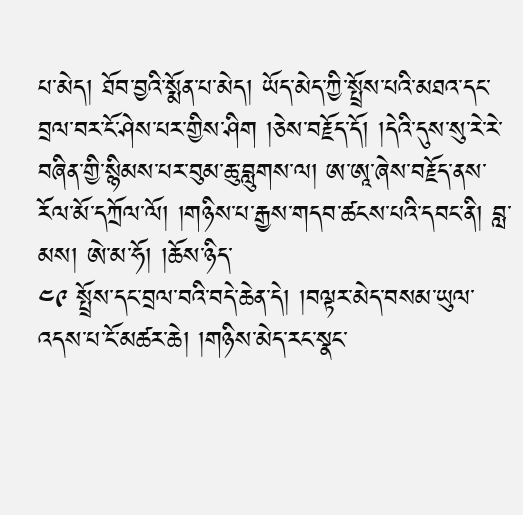པ་མེད། ཐོབ་བྱའི་སྨོན་པ་མེད། ཡོད་མེད་ཀྱི་སྤྲོས་པའི་མཐའ་དང་བྲལ་བར་ངོ་ཤེས་པར་གྱིས་ཤིག །ཅེས་བརྗོད་དོ། །དེའི་དུས་སུ་རེ་རེ་བཞིན་གྱི་སྙིམས་པར་བུམ་ཆུ་བླུགས་ལ། ཨ་ཨཱ་ཞེས་བརྗོད་ནས་རོལ་མོ་དཀྲོལ་ལོ། །གཉིས་པ་རྒྱས་གདབ་ཚངས་པའི་དབང་ནི། བླ་མས། ཨེ་མ་ཧོ། །ཆོས་ཉིད་
༤༩ སྤྲོས་དང་བྲལ་བའི་བདེ་ཆེན་དེ། །བལྟར་མེད་བསམ་ཡུལ་འདས་པ་ངོ་མཚར་ཆེ། །གཉིས་མེད་རང་སྣང་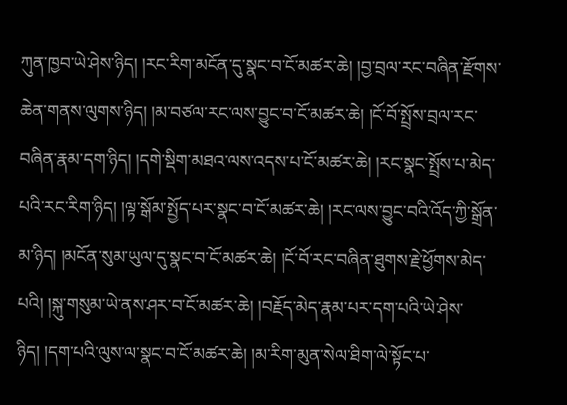ཀུན་ཁྱབ་ཡེ་ཤེས་ཉིད། །རང་རིག་མངོན་དུ་སྣང་བ་ངོ་མཚར་ཆེ། །བྱ་བྲལ་རང་བཞིན་རྫོགས་ཆེན་གནས་ལུགས་ཉིད། །མ་བཙལ་རང་ལས་བྱུང་བ་ངོ་མཚར་ཆེ། །ངོ་བོ་སྤྲོས་བྲལ་རང་བཞིན་རྣམ་དག་ཉིད། །དགེ་སྡིག་མཐའ་ལས་འདས་པ་ངོ་མཚར་ཆེ། །རང་སྣང་སྤྲོས་པ་མེད་པའི་རང་རིག་ཉིད། །ལྟ་སྒོམ་སྤྱོད་པར་སྣང་བ་ངོ་མཚར་ཆེ། །རང་ལས་བྱུང་བའི་འོད་ཀྱི་སྒྲོན་མ་ཉིད། །མངོན་སུམ་ཡུལ་དུ་སྣང་བ་ངོ་མཚར་ཆེ། །ངོ་བོ་རང་བཞིན་ཐུགས་རྗེ་ཕྱོགས་མེད་པའི། །སྐུ་གསུམ་ཡེ་ནས་ཤར་བ་ངོ་མཚར་ཆེ། །བརྗོད་མེད་རྣམ་པར་དག་པའི་ཡེ་ཤེས་ཉིད། །དག་པའི་ལུས་ལ་སྣང་བ་ངོ་མཚར་ཆེ། །མ་རིག་མུན་སེལ་ཐིག་ལེ་སྟོང་པ་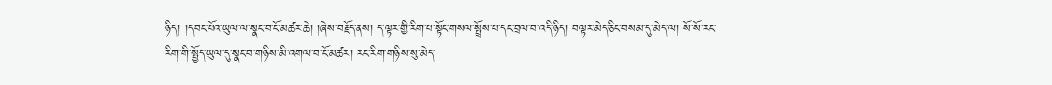ཉིད། །དབང་པོའ་ཡུལ་ལ་སྣང་བ་ངོ་མཚར་ཆེ། །ཞེས་བརྗོད་ནས། ད་ལྟར་གྱི་རིག་པ་སྟོང་གསལ་སྤྲོས་པ་དང་བྲལ་བ་འདི་ཉིད། བལྟར་མེད་ཅིང་བསམ་དུ་མེད་ལ། སོ་སོ་རང་རིག་གི་སྤྱོད་ཡུལ་དུ་སྣང་བ་གཉིས་མི་འགལ་བ་ངོ་མཚར། རང་རིག་གཉིས་སུ་མེད་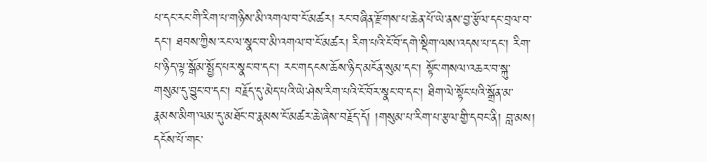པ་དང་རང་གི་རིག་པ་གཉིས་མི་འགལ་བ་ངོ་མཚར། རང་བཞིན་རྫོགས་པ་ཆེན་པོ་ཡེ་ནས་བྱ་རྩོལ་དང་བྲལ་བ་དང་། ཐབས་ཀྱིས་རང་ལ་སྣང་བ་མི་འགལ་བ་ངོ་མཚར། རིག་པའི་ངོ་བོ་དགེ་སྡིག་ལས་འདས་པ་དང་། རིག་པ་ཉིད་ལྟ་སྒོམ་སྤྱོད་པར་སྣང་བ་དང་། རང་གདངས་ཆོས་ཉིད་མངོན་སུམ་དང་། སྟོང་གསལ་འཆར་བ་སྐུ་གསུམ་དུ་བྱུང་བ་དང་། བརྗོད་དུ་མེད་པའི་ཡེ་ཤེས་རིག་པའི་ངོ་བོར་སྣང་བ་དང་། ཐིག་ལེ་སྟོང་པའི་སྒྲོན་མ་རྣམས་མིག་ལམ་དུ་མཐོང་བ་རྣམས་ངོ་མཚར་ཆེ་ཞེས་བརྗོད་དོ། །གསུམ་པ་རིག་པ་རྩལ་གྱི་དབང་ནི། བླ་མས། དངོས་པོ་གང་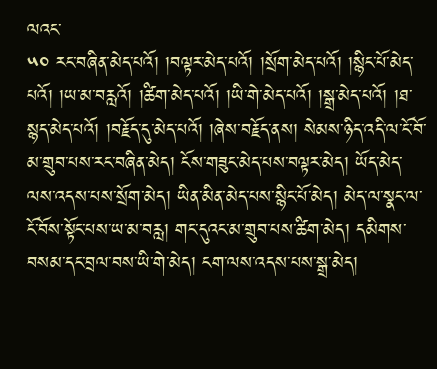ལའང་
༥༠ རང་བཞིན་མེད་པའོ། །བལྟར་མེད་པའོ། །སྲོག་མེད་པའོ། །སྙིང་པོ་མེད་པའོ། །ཡ་མ་བརླའོ། །ཚིག་མེད་པའོ། །ཡི་གེ་མེད་པའོ། །སྒྲ་མེད་པའོ། །ཐ་སྙད་མེད་པའོ། །བརྗོད་དུ་མེད་པའོ། །ཞེས་བརྗོད་ནས། སེམས་ཉིད་འདི་ལ་ངོ་བོ་མ་གྲུབ་པས་རང་བཞིན་མེད། ངོས་གཟུང་མེད་པས་བལྟར་མེད། ཡོད་མེད་ལས་འདས་པས་སྲོག་མེད། ཡིན་མིན་མེད་པས་སྙིང་པོ་མེད། མེད་ལ་སྣང་ལ་ངོ་བོས་སྟོང་པས་ཡ་མ་བརླ། གང་དུའང་མ་གྲུབ་པས་ཚིག་མེད། དམིགས་བསམ་དང་བྲལ་བས་ཡི་གེ་མེད། ངག་ལས་འདས་པས་སྒྲ་མེད།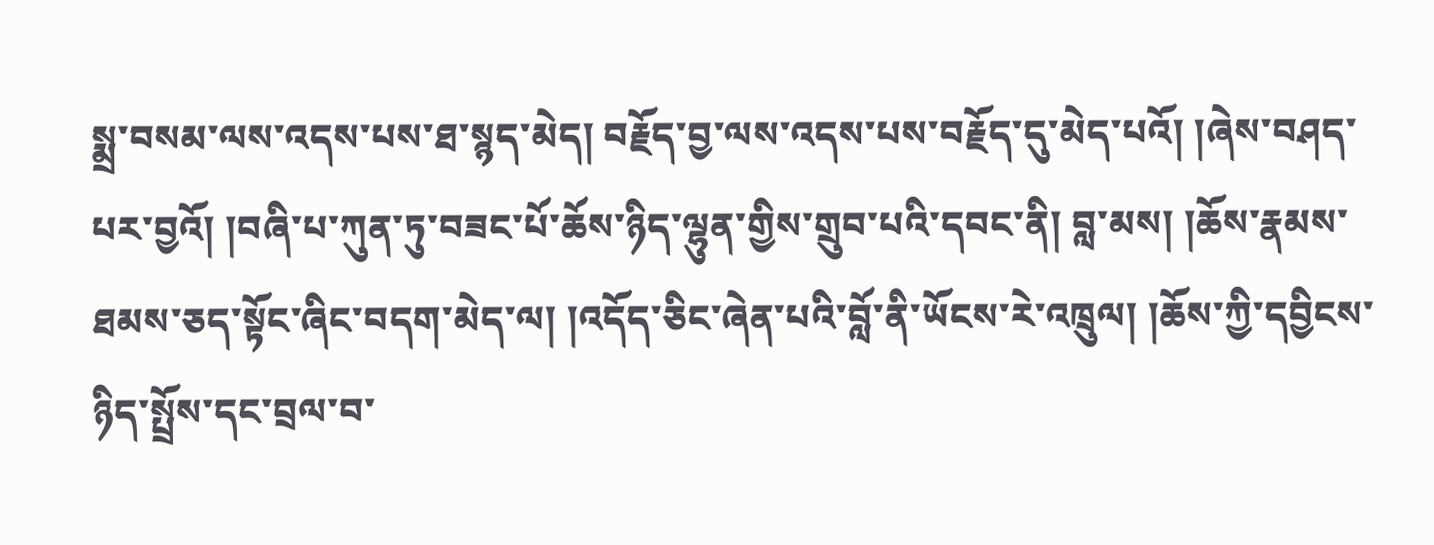སྨྲ་བསམ་ལས་འདས་པས་ཐ་སྙད་མེད། བརྗོད་བྱ་ལས་འདས་པས་བརྗོད་དུ་མེད་པའོ། །ཞེས་བཤད་པར་བྱའོ། །བཞི་པ་ཀུན་ཏུ་བཟང་པོ་ཆོས་ཉིད་ལྷུན་གྱིས་གྲུབ་པའི་དབང་ནི། བླ་མས། །ཆོས་རྣམས་ཐམས་ཅད་སྟོང་ཞིང་བདག་མེད་ལ། །འདོད་ཅིང་ཞེན་པའི་བློ་ནི་ཡོངས་རེ་འཁྲུལ། །ཆོས་ཀྱི་དབྱིངས་ཉིད་སྤྲོས་དང་བྲལ་བ་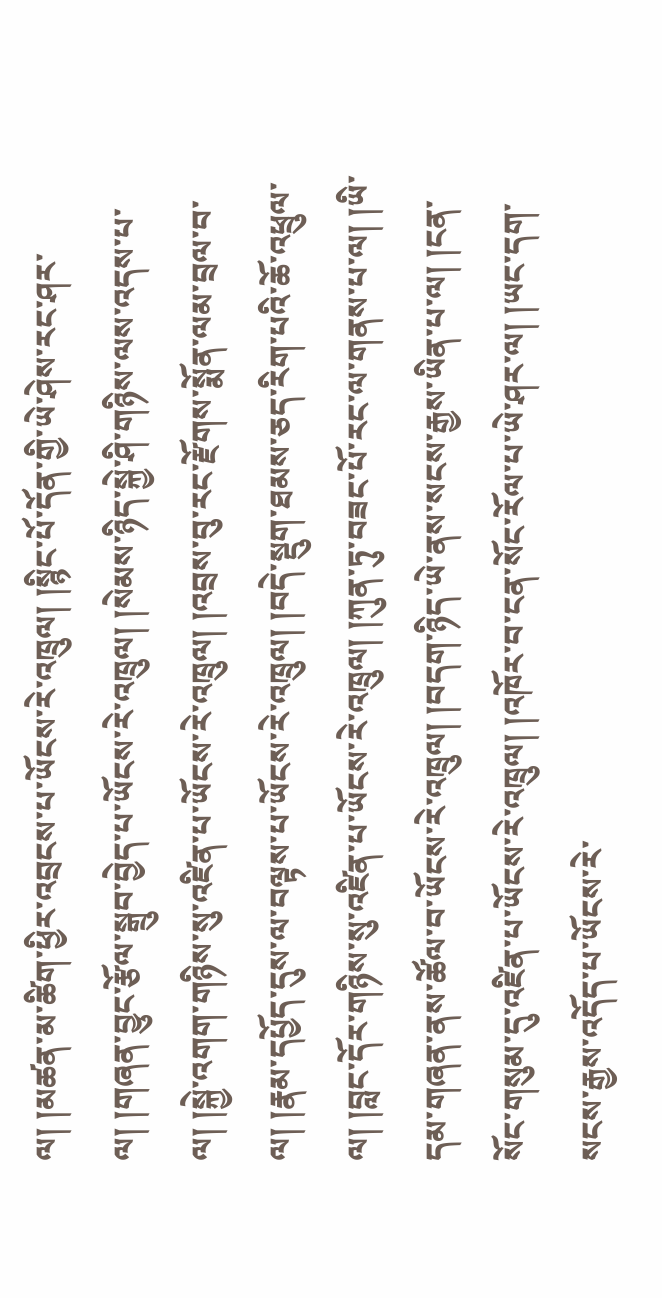ལ། །མཚན་མ་ཚིག་ཕྱིར་འབྲངས་པ་ཡོངས་རེ་འཁྲུལ། །སྙིང་པོ་དོན་གྱི་ཡེ་ཤེས་རང་ཤར་ལ། །གཞན་བྱུང་རྩོལ་སྒྲུབ་བྱེད་པ་ཡོངས་རེ་འཁྲུལ། །སེམས་ཉིད་སྐྱེ་ཤི་གཉིས་ལས་འདས་པ་ལ། །སྐྱེ་འགག་གཉིས་སུ་འཛིན་པ་ཡོངས་རེ་འཁྲུལ། །འབྲས་བུ་རང་རྫོགས་སྨོན་ལམ་བྲལ་བ་ལ། །རྣམ་དཔྱོད་དུས་ལ་བལྟས་པ་ཡོངས་རེ་འཁྲུལ། །བདེ་སྡུག་ཐམས་ཅད་རིག་པའི་ཆོ་འཕྲུལ་ལ། །བླང་དོར་གཉིས་སུ་འཛིན་པ་ཡོངས་རེ་འཁྲུལ། །ཀུན་ཏུ་བཟང་པོ་རང་ལ་གནས་པ་ལ། །ཡི་དམ་གཞན་ནས་ཚོལ་བ་ཡོངས་རེ་འཁྲུལ། །བདག་ཉིད་ཡེ་ནས་སངས་རྒྱས་ཡིན་པ་ལ། །ངན་སོང་གསུམ་དུ་འཛིན་པ་ཡོངས་རེ་འཁྲུལ། །འཁོར་བ་ངན་སོང་རོལ་པ་ཡེ་ཤར་ལ། །ཡང་དག་སངས་རྒྱས་འདོད་པ་ཡོངས་རེ་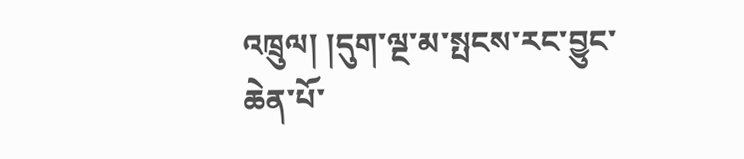འཁྲུལ། །དུག་ལྔ་མ་སྤངས་རང་བྱུང་ཆེན་པོ་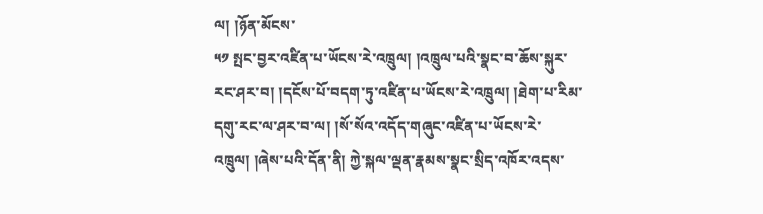ལ། །ཉོན་མོངས་
༥༡ སྤང་བྱར་འཛིན་པ་ཡོངས་རེ་འཁྲུལ། །འཁྲུལ་པའི་སྣང་བ་ཆོས་སྐུར་རང་ཤར་བ། །དངོས་པོ་བདག་ཏུ་འཛིན་པ་ཡོངས་རེ་འཁྲུལ། །ཐེག་པ་རིམ་དགུ་རང་ལ་ཤར་བ་ལ། །སོ་སོའ་འདོད་གཞུང་འཛིན་པ་ཡོངས་རེ་འཁྲུལ། །ཞེས་པའི་དོན་ནི། ཀྱེ་སྐལ་ལྡན་རྣམས་སྣང་སྲིད་འཁོར་འདས་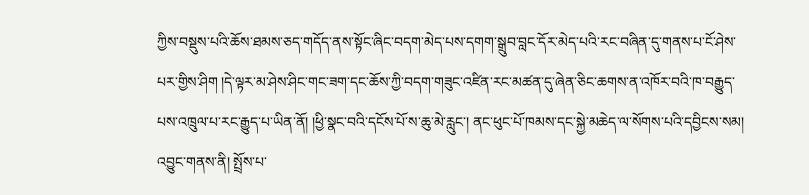ཀྱིས་བསྡུས་པའི་ཆོས་ཐམས་ཅད་གདོད་ནས་སྟོང་ཞིང་བདག་མེད་པས་དགག་སྒྲུབ་བླང་དོར་མེད་པའི་རང་བཞིན་དུ་གནས་པ་ངོ་ཤེས་པར་གྱིས་ཤིག །དེ་ལྟར་མ་ཤེས་ཤིང་གང་ཟག་དང་ཆོས་ཀྱི་བདག་གཟུང་འཛིན་རང་མཚན་དུ་ཞེན་ཅིང་ཆགས་ན་འཁོར་བའི་ཁ་བརྒྱུད་པས་འཁྲུལ་པ་རང་རྒྱུད་པ་ཡིན་ནོ། །ཕྱི་སྣང་བའི་དངོས་པོ་ས་ཆུ་མེ་རླུང་། ནང་ཕུང་པོ་ཁམས་དང་སྐྱེ་མཆེད་ལ་སོགས་པའི་དབྱིངས་སམ། འབྱུང་གནས་ནི། སྤྲོས་པ་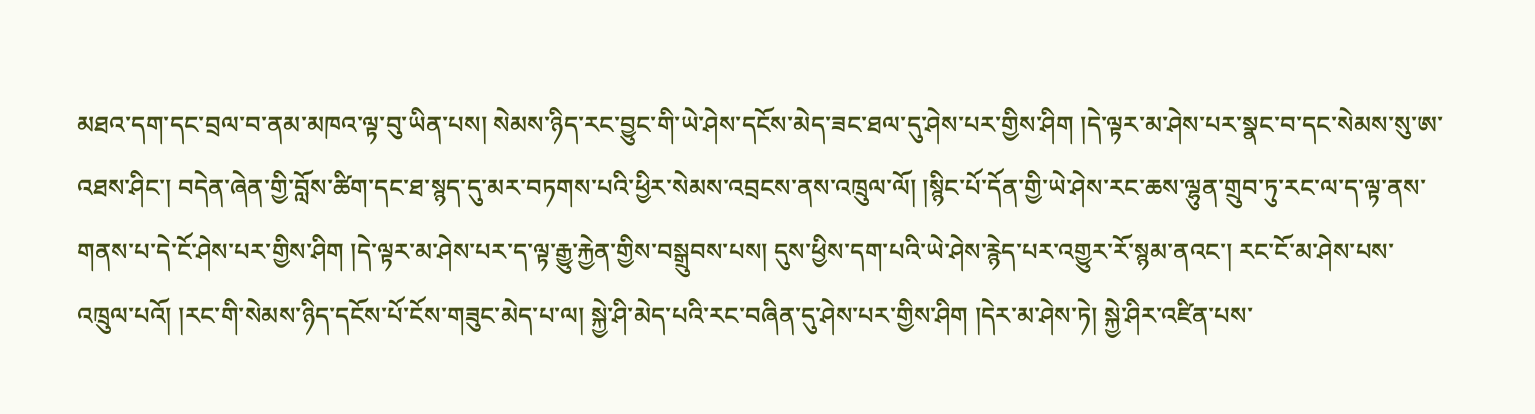མཐའ་དག་དང་བྲལ་བ་ནམ་མཁའ་ལྟ་བུ་ཡིན་པས། སེམས་ཉིད་རང་བྱུང་གི་ཡེ་ཤེས་དངོས་མེད་ཟང་ཐལ་དུ་ཤེས་པར་གྱིས་ཤིག །དེ་ལྟར་མ་ཤེས་པར་སྣང་བ་དང་སེམས་སུ་ཨ་འཐས་ཤིང་། བདེན་ཞེན་གྱི་བློས་ཚིག་དང་ཐ་སྙད་དུ་མར་བཏགས་པའི་ཕྱིར་སེམས་འབྲངས་ནས་འཁྲུལ་ལོ། །སྙིང་པོ་དོན་གྱི་ཡེ་ཤེས་རང་ཆས་ལྷུན་གྲུབ་ཏུ་རང་ལ་ད་ལྟ་ནས་གནས་པ་དེ་ངོ་ཤེས་པར་གྱིས་ཤིག །དེ་ལྟར་མ་ཤེས་པར་ད་ལྟ་རྒྱུ་རྐྱེན་གྱིས་བསྒྲུབས་པས། དུས་ཕྱིས་དག་པའི་ཡེ་ཤེས་རྙེད་པར་འགྱུར་རོ་སྙམ་ནའང་། རང་ངོ་མ་ཤེས་པས་འཁྲུལ་པའོ། །རང་གི་སེམས་ཉིད་དངོས་པོ་ངོས་གཟུང་མེད་པ་ལ། སྐྱེ་ཤི་མེད་པའི་རང་བཞིན་དུ་ཤེས་པར་གྱིས་ཤིག །དེར་མ་ཤེས་ཏེ། སྐྱེ་ཤིར་འཛིན་པས་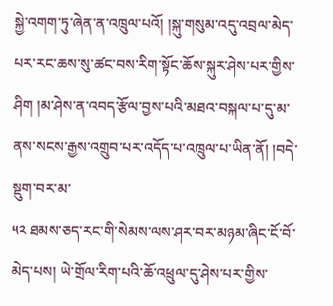སྐྱེ་འགག་ཏུ་ཞེན་ན་འཁྲུལ་པའོ། །སྐུ་གསུམ་འདུ་འབྲལ་མེད་པར་རང་ཆས་སུ་ཚང་བས་རིག་སྟོང་ཆོས་སྐུར་ཤེས་པར་གྱིས་ཤིག །མ་ཤེས་ན་འབད་རྩོལ་བྱས་པའི་མཐའ་བསྐལ་པ་དུ་མ་ནས་སངས་རྒྱས་འགྲུབ་པར་འདོད་པ་འཁྲུལ་པ་ཡིན་ནོ། །བདེ་སྡུག་བར་མ་
༥༢ ཐམས་ཅད་རང་གི་སེམས་ལས་ཤར་བར་མཉམ་ཞིང་ངོ་བོ་མེད་པས། ཡེ་གྲོལ་རིག་པའི་ཆོ་འཕྲུལ་དུ་ཤེས་པར་གྱིས་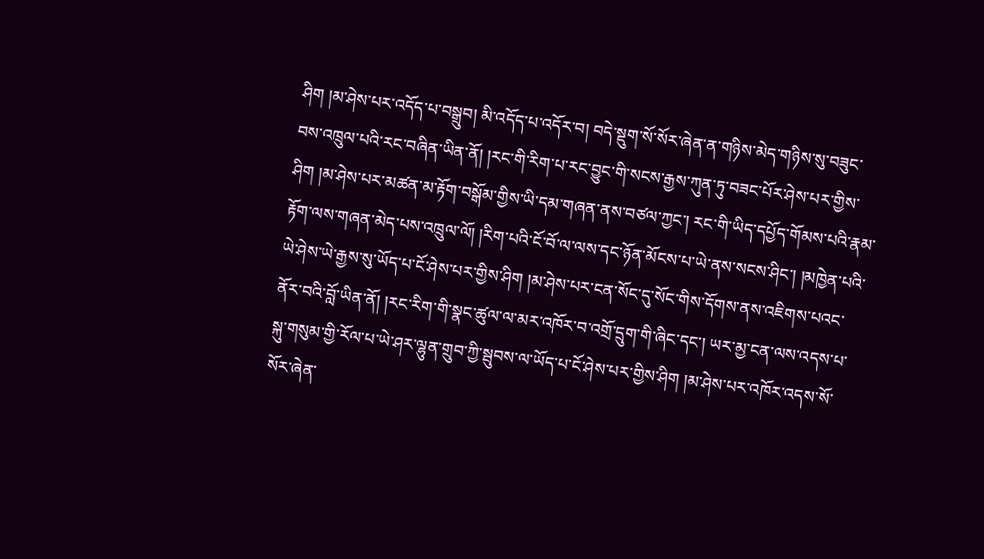ཤིག །མ་ཤེས་པར་འདོད་པ་བསྒྲུབ། མི་འདོད་པ་འདོར་བ། བདེ་སྡུག་སོ་སོར་ཞེན་ན་གཉིས་མེད་གཉིས་སུ་བཟུང་བས་འཁྲུལ་པའི་རང་བཞིན་ཡིན་ནོ། །རང་གི་རིག་པ་རང་བྱུང་གི་སངས་རྒྱས་ཀུན་ཏུ་བཟང་པོར་ཤེས་པར་གྱིས་ཤིག །མ་ཤེས་པར་མཚན་མ་རྟོག་བསྒོམ་གྱིས་ཡི་དམ་གཞན་ནས་བཙལ་ཀྱང་། རང་གི་ཡིད་དཔྱོད་གོམས་པའི་རྣམ་རྟོག་ལས་གཞན་མེད་པས་འཁྲུལ་ལོ། །རིག་པའི་ངོ་བོ་ལ་ལས་དང་ཉོན་མོངས་པ་ཡེ་ནས་སངས་ཤིང་། །མཁྱེན་པའི་ཡེ་ཤེས་ཡེ་རྒྱས་སུ་ཡོད་པ་ངོ་ཤེས་པར་གྱིས་ཤིག །མ་ཤེས་པར་ངན་སོང་དུ་སོང་གིས་དོགས་ནས་འཇིགས་པའང་ནོར་བའི་བློ་ཡིན་ནོ། །རང་རིག་གི་སྣང་ཚུལ་ལ་མར་འཁོར་བ་འགྲོ་དྲུག་གི་ཞིང་དང་། ཡར་མྱ་ངན་ལས་འདས་པ་སྐུ་གསུམ་གྱི་རོལ་པ་ཡེ་ཤར་ལྷུན་གྲུབ་ཀྱི་སྦུབས་ལ་ཡོད་པ་ངོ་ཤེས་པར་གྱིས་ཤིག །མ་ཤེས་པར་འཁོར་འདས་སོ་སོར་ཞེན་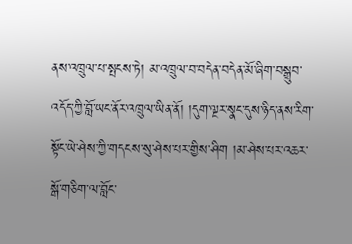ནས་འཁྲུལ་པ་སྤངས་ཏེ། མ་འཁྲུལ་བ་བདེན་བདེན་མོ་ཞིག་བསྒྲུབ་འདོད་ཀྱི་བློ་ཡང་ནོར་འཁྲུལ་ཡིན་ནོ། །དུག་ལྔར་སྣང་དུས་ཉིད་ནས་རིག་སྟོང་ཡེ་ཤེས་ཀྱི་གདངས་སུ་ཤེས་པར་གྱིས་ཤིག །མ་ཤེས་པར་འཆར་སྒོ་གཅིག་ལ་བློང་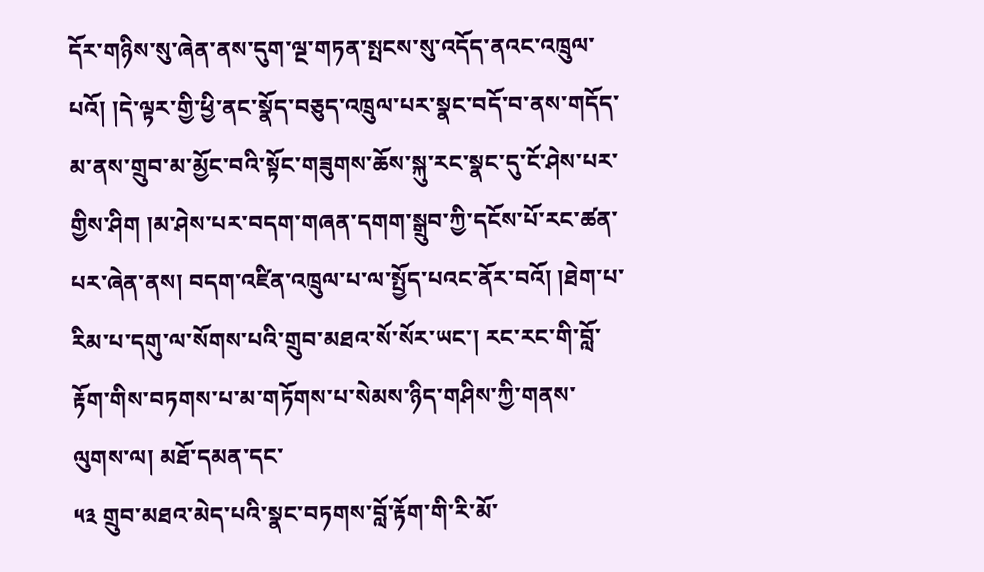དོར་གཉིས་སུ་ཞེན་ནས་དུག་ལྔ་གཏན་སྤངས་སུ་འདོད་ནའང་འཁྲུལ་པའོ། །དེ་ལྟར་གྱི་ཕྱི་ནང་སྣོད་བཅུད་འཁྲུལ་པར་སྣང་བདོ་བ་ནས་གདོད་མ་ནས་གྲུབ་མ་མྱོང་བའི་སྟོང་གཟུགས་ཆོས་སྐུ་རང་སྣང་དུ་ངོ་ཤེས་པར་གྱིས་ཤིག །མ་ཤེས་པར་བདག་གཞན་དགག་སྒྲུབ་ཀྱི་དངོས་པོ་རང་ཚན་པར་ཞེན་ནས། བདག་འཛིན་འཁྲུལ་པ་ལ་སྤྱོད་པའང་ནོར་བའོ། །ཐེག་པ་རིམ་པ་དགུ་ལ་སོགས་པའི་གྲུབ་མཐའ་སོ་སོར་ཡང་། རང་རང་གི་བློ་རྟོག་གིས་བཏགས་པ་མ་གཏོགས་པ་སེམས་ཉིད་གཤིས་ཀྱི་གནས་ལུགས་ལ། མཐོ་དམན་དང་
༥༣ གྲུབ་མཐའ་མེད་པའི་སྣང་བཏགས་བློ་རྟོག་གི་རི་མོ་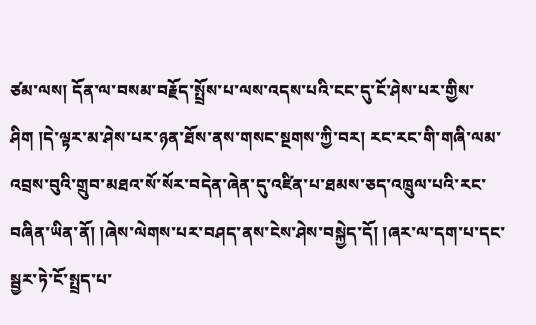ཙམ་ལས། དོན་ལ་བསམ་བརྗོད་སྤྲོས་པ་ལས་འདས་པའི་ངང་དུ་ངོ་ཤེས་པར་གྱིས་ཤིག །དེ་ལྟར་མ་ཤེས་པར་ཉན་ཐོས་ནས་གསང་སྔགས་ཀྱི་བར། རང་རང་གི་གཞི་ལམ་འབྲས་བུའི་གྲུབ་མཐའ་སོ་སོར་བདེན་ཞེན་དུ་འཛིན་པ་ཐམས་ཅད་འཁྲུལ་པའི་རང་བཞིན་ཡིན་ནོ། །ཞེས་ལེགས་པར་བཤད་ནས་ངེས་ཤེས་བསྐྱེད་དོ། །ཞར་ལ་དག་པ་དང་སྦྱར་ཏེ་ངོ་སྤྲད་པ་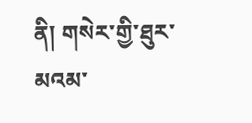ནི། གསེར་གྱི་ཐུར་མའམ་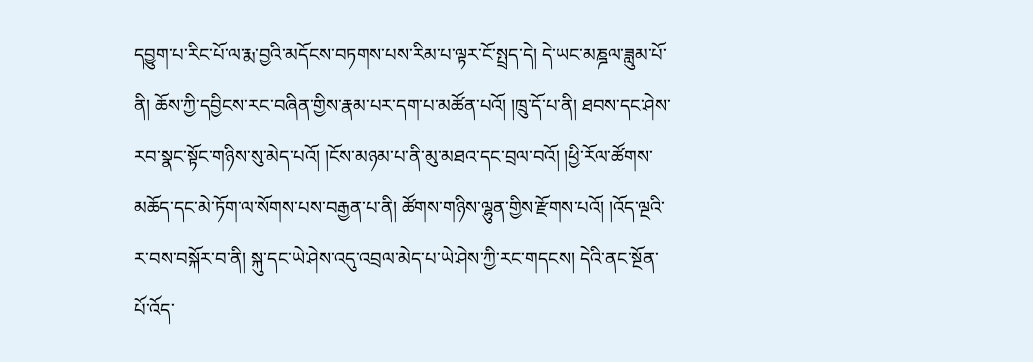དབྱུག་པ་རིང་པོ་ལ་རྨ་བྱའི་མདོངས་བཏགས་པས་རིམ་པ་ལྟར་ངོ་སྤྲད་དེ། དེ་ཡང་མཎྜལ་ཟླུམ་པོ་ནི། ཆོས་ཀྱི་དབྱིངས་རང་བཞིན་གྱིས་རྣམ་པར་དག་པ་མཚོན་པའོ། །ཁྲུ་དོ་པ་ནི། ཐབས་དང་ཤེས་རབ་སྣང་སྟོང་གཉིས་སུ་མེད་པའོ། །ངོས་མཉམ་པ་ནི་མུ་མཐའ་དང་བྲལ་བའོ། །ཕྱི་རོལ་ཚོགས་མཆོད་དང་མེ་ཏོག་ལ་སོགས་པས་བརྒྱན་པ་ནི། ཚོགས་གཉིས་ལྷུན་གྱིས་རྫོགས་པའོ། །འོད་ལྔའི་ར་བས་བསྐོར་བ་ནི། སྐུ་དང་ཡེ་ཤེས་འདུ་འབྲལ་མེད་པ་ཡེ་ཤེས་ཀྱི་རང་གདངས། དེའི་ནང་སྔོན་པོ་འོད་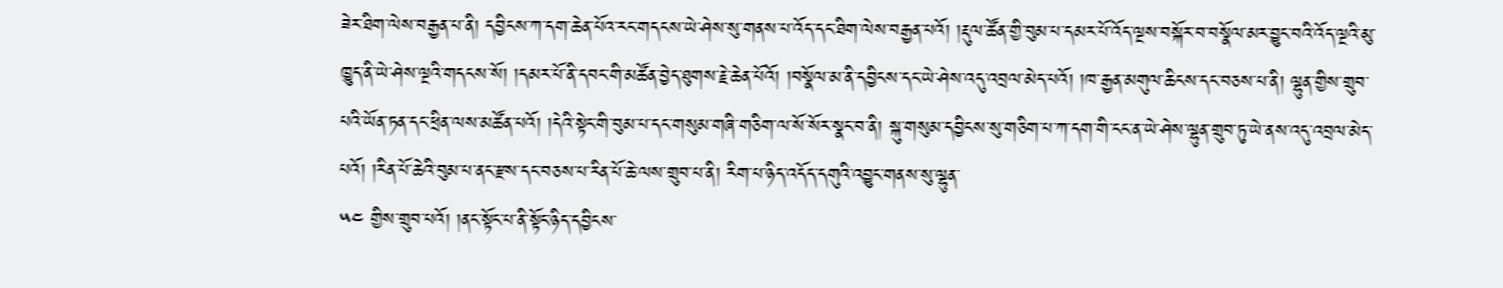ཟེར་ཐིག་ལེས་བརྒྱན་པ་ནི། དབྱིངས་ཀ་དག་ཆེན་པོའ་རང་གདངས་ཡེ་ཤེས་སུ་གནས་པ་འོད་དང་ཐིག་ལེས་བརྒྱན་པའོ། །རྡུལ་ཚོན་གྱི་བུམ་པ་དམར་པོ་འོད་ལྔས་བསྐོར་བ་བསྣོལ་མར་བྱུང་བའི་འོད་ལྔའི་མུ་ཁྱུད་ནི་ཡེ་ཤེས་ལྔའི་གདངས་སོ། །དམར་པོ་ནི་དབང་གི་མཚོན་བྱེད་ཐུགས་རྗེ་ཆེན་པོའོ། །བསྣོལ་མ་ནི་དབྱིངས་དང་ཡེ་ཤེས་འདུ་འབྲལ་མེད་པའོ། །ཁ་རྒྱན་མགུལ་ཆིངས་དང་བཅས་པ་ནི། ལྷུན་གྱིས་གྲུབ་པའི་ཡོན་ཏན་དང་ཕྲིན་ལས་མཚོན་པའོ། །དེའི་སྟེང་གི་བུམ་པ་དང་གསུམ་གཞི་གཅིག་ལ་སོ་སོར་སྣང་བ་ནི། སྐུ་གསུམ་དབྱིངས་སུ་གཅིག་པ་ཀ་དག་གི་ངང་ན་ཡེ་ཤེས་ལྷུན་གྲུབ་ཏུ་ཡེ་ནས་འདུ་འབྲལ་མེད་པའོ། །རིན་པོ་ཆེའི་བུམ་པ་ནང་རྫས་དང་བཅས་པ་རིན་པོ་ཆེ་ལས་གྲུབ་པ་ནི། རིག་པ་ཉིད་འདོད་དགུའི་འབྱུང་གནས་སུ་ལྷུན་
༥༤ གྱིས་གྲུབ་པའོ། །ནང་སྟོང་པ་ནི་སྟོང་ཉིད་དབྱིངས་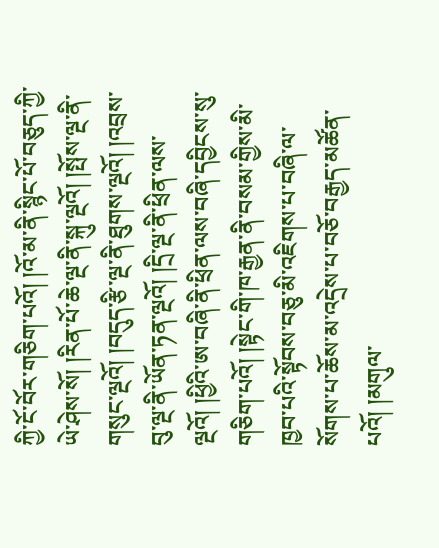ཀྱི་ངོ་བོར་གཅིག་པའོ། །འོ་མ་ནི་སྙིང་པོ་བཅུད་ཀྱི་ཡེ་ཤེས་སོ། །རིན་པོ་ཆེ་ལྔ་ནི་སྐུ་ལྔའོ། །སྤོས་ལྔ་ནི་གསུང་ལྔའོ། །བདུད་རྩི་ལྔ་ནི་ཐུགས་ལྔའོ། །འབྲས་བུ་ལྔ་ནི་ཡོན་ཏན་ལྔའོ། །དྲི་ལྔ་ནི་ཕྲིན་ལས་ལྔའོ། །ཕྱིའི་ཨ་བཞི་ནི་ཕྲིན་ལས་བཞི་དབྱིངས་སུ་གཅིག་པའོ། །སྟེང་གི་ཁ་རྒྱན་ནི་བསམ་གྱིས་མི་ཁྱབ་པའི་སྟོབས་བཅུ་མི་འཇིགས་པ་བཞི་ལ་སོགས་པ་ཆོས་མ་འདྲེས་པ་བཅོ་བརྒྱད་མཚོན་པའོ། །མགུལ་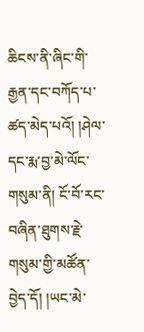ཆིངས་ནི་ཞིང་གི་རྒྱན་དང་བཀོད་པ་ཚད་མེད་པའོ། །ཤེལ་དང་རྨ་བྱ་མེ་ལོང་གསུམ་ནི། ངོ་བོ་རང་བཞིན་ཐུགས་རྗེ་གསུམ་གྱི་མཚོན་བྱེད་དོ། །ཡང་མེ་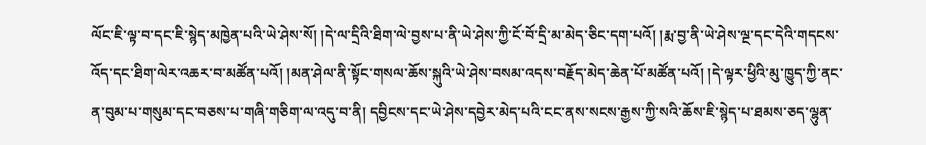ལོང་ཇི་ལྟ་བ་དང་ཇི་སྙེད་མཁྱེན་པའི་ཡེ་ཤེས་སོ། །དེ་ལ་དྲིའི་ཐིག་ལེ་བྱས་པ་ནི་ཡེ་ཤེས་ཀྱི་ངོ་བོ་དྲི་མ་མེད་ཅིང་དག་པའོ། །རྨ་བྱ་ནི་ཡེ་ཤེས་ལྔ་དང་དེའི་གདངས་འོད་དང་ཐིག་ལེར་འཆར་བ་མཚོན་པའོ། །མན་ཤེལ་ནི་སྟོང་གསལ་ཆོས་སྐུའི་ཡེ་ཤེས་བསམ་འདས་བརྗོད་མེད་ཆེན་པོ་མཚོན་པའོ། །དེ་ལྟར་ཕྱིའི་མུ་ཁྱུད་ཀྱི་ནང་ན་བུམ་པ་གསུམ་དང་བཅས་པ་གཞི་གཅིག་ལ་འདུ་བ་ནི། དབྱིངས་དང་ཡེ་ཤེས་དབྱེར་མེད་པའི་ངང་ནས་སངས་རྒྱས་ཀྱི་སའི་ཆོས་ཇི་སྙེད་པ་ཐམས་ཅད་ལྷུན་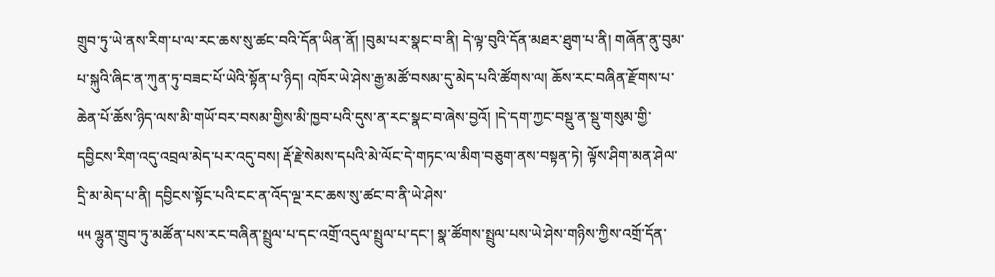གྲུབ་ཏུ་ཡེ་ནས་རིག་པ་ལ་རང་ཆས་སུ་ཚང་བའི་དོན་ཡིན་ནོ། །བུམ་པར་སྣང་བ་ནི། དེ་ལྟ་བུའི་དོན་མཐར་ཐུག་པ་ནི། གཞོན་ནུ་བུམ་པ་སྐུའི་ཞིང་ན་ཀུན་ཏུ་བཟང་པོ་ཡེའི་སྟོན་པ་ཉིད། འཁོར་ཡེ་ཤེས་རྒྱ་མཚོ་བསམ་དུ་མེད་པའི་ཚོགས་ལ། ཆོས་རང་བཞིན་རྫོགས་པ་ཆེན་པོ་ཆོས་ཉིད་ལས་མི་གཡོ་བར་བསམ་གྱིས་མི་ཁྱབ་པའི་དུས་ན་རང་སྣང་བ་ཞེས་བྱའོ། །དེ་དག་ཀྱང་བསྡུ་ན་སྡུ་གསུམ་གྱི་དབྱིངས་རིག་འདུ་འབྲལ་མེད་པར་འདུ་བས། རྡོ་རྗེ་སེམས་དཔའི་མེ་ལོང་དེ་གཏང་ལ་མིག་བཅུག་ནས་བསྟན་ཏེ། ལྟོས་ཤིག་མན་ཤེལ་དྲི་མ་མེད་པ་ནི། དབྱིངས་སྟོང་པའི་ངང་ན་འོད་ལྔ་རང་ཆས་སུ་ཚང་བ་ནི་ཡེ་ཤེས་
༥༥ ལྷུན་གྲུབ་ཏུ་མཚོན་པས་རང་བཞིན་སྤྲུལ་པ་དང་འགྲོ་འདུལ་སྤྲུལ་པ་དང་། སྣ་ཚོགས་སྤྲུལ་པས་ཡེ་ཤེས་གཉིས་ཀྱིས་འགྲོ་དོན་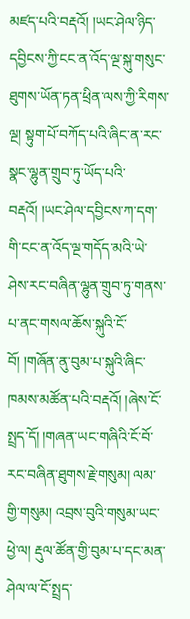མཛད་པའི་བརྡའོ། །ཡང་ཤེལ་ཉིད་དབྱིངས་ཀྱི་ངང་ན་འོད་ལྔ་སྐུ་གསུང་ཐུགས་ཡོན་ཏན་ཕྲིན་ལས་ཀྱི་རིགས་ལྔ། སྟུག་པོ་བཀོད་པའི་ཞིང་ན་རང་སྣང་ལྷུན་གྲུབ་ཏུ་ཡོད་པའི་བརྡའོ། །ཡང་ཤེལ་དབྱིངས་ཀ་དག་གི་ངང་ན་འོད་ལྔ་གདོད་མའི་ཡེ་ཤེས་རང་བཞིན་ལྷུན་གྲུབ་ཏུ་གནས་པ་ནང་གསལ་ཆོས་སྐུའི་ངོ་བོ། །གཞོན་ནུ་བུམ་པ་སྐུའི་ཞིང་ཁམས་མཚོན་པའི་བརྡའོ། །ཞེས་ངོ་སྤྲད་དོ། །གཞན་ཡང་གཞིའི་ངོ་བོ་རང་བཞིན་ཐུགས་རྗེ་གསུམ། ལམ་གྱི་གསུམ། འབྲས་བུའི་གསུམ་ཡང་ཕྱེ་ལ། རྡུལ་ཚོན་གྱི་བུམ་པ་དང་མན་ཤེལ་ལ་ངོ་སྤྲད་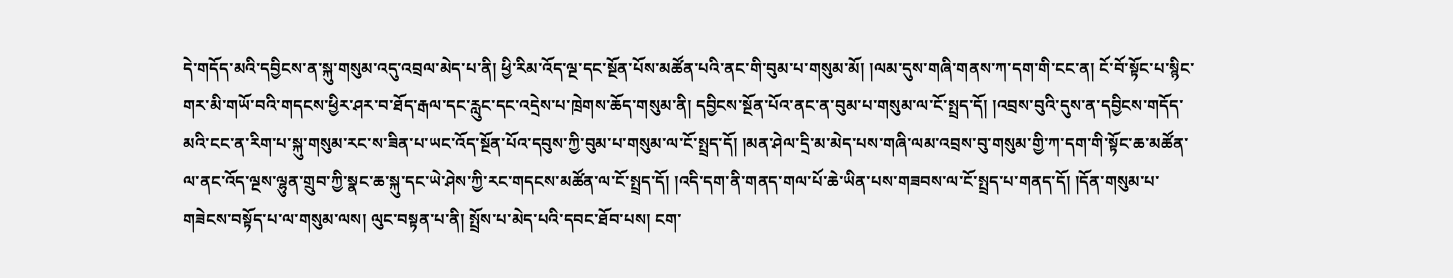དེ་གདོད་མའི་དབྱིངས་ན་སྐུ་གསུམ་འདུ་འབྲལ་མེད་པ་ནི། ཕྱི་རིམ་འོད་ལྔ་དང་སྔོན་པོས་མཚོན་པའི་ནང་གི་བུམ་པ་གསུམ་མོ། །ལམ་དུས་གཞི་གནས་ཀ་དག་གི་ངང་ན། ངོ་བོ་སྟོང་པ་སྙིང་གར་མི་གཡོ་བའི་གདངས་ཕྱིར་ཤར་བ་ཐོད་རྒལ་དང་རླུང་དང་འདྲེས་པ་ཁྲེགས་ཆོད་གསུམ་ནི། དབྱིངས་སྔོན་པོའ་ནང་ན་བུམ་པ་གསུམ་ལ་ངོ་སྤྲད་དོ། །འབྲས་བུའི་དུས་ན་དབྱིངས་གདོད་མའི་ངང་ན་རིག་པ་སྐུ་གསུམ་རང་ས་ཟིན་པ་ཡང་འོད་སྔོན་པོའ་དབུས་ཀྱི་བུམ་པ་གསུམ་ལ་ངོ་སྤྲད་དོ། །མན་ཤེལ་དྲི་མ་མེད་པས་གཞི་ལམ་འབྲས་བུ་གསུམ་གྱི་ཀ་དག་གི་སྟོང་ཆ་མཚོན་ལ་ནང་འོད་ལྔས་ལྷུན་གྲུབ་ཀྱི་སྣང་ཆ་སྐུ་དང་ཡེ་ཤེས་ཀྱི་རང་གདངས་མཚོན་ལ་ངོ་སྤྲད་དོ། །འདི་དག་ནི་གནད་གལ་པོ་ཆེ་ཡིན་པས་གཟབས་ལ་ངོ་སྤྲད་པ་གནད་དོ། །དོན་གསུམ་པ་གཟེངས་བསྟོད་པ་ལ་གསུམ་ལས། ལུང་བསྟན་པ་ནི། སྤྲོས་པ་མེད་པའི་དབང་ཐོབ་པས། ངག་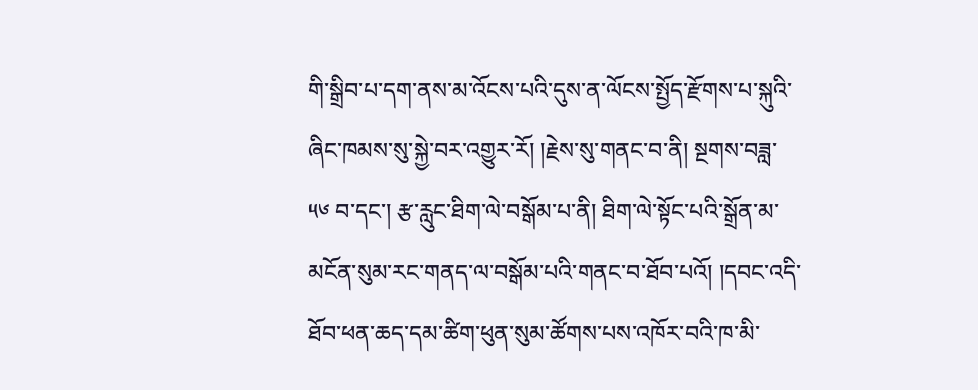གི་སྒྲིབ་པ་དག་ནས་མ་འོངས་པའི་དུས་ན་ལོངས་སྤྱོད་རྫོགས་པ་སྐུའི་ཞིང་ཁམས་སུ་སྐྱེ་བར་འགྱུར་རོ། །རྗེས་སུ་གནང་བ་ནི། སྔགས་བཟླ་
༥༦ བ་དང་། རྩ་རླུང་ཐིག་ལེ་བསྒོམ་པ་ནི། ཐིག་ལེ་སྟོང་པའི་སྒྲོན་མ་མངོན་སུམ་རང་གནད་ལ་བསྒོམ་པའི་གནང་བ་ཐོབ་པའོ། །དབང་འདི་ཐོབ་ཕན་ཆད་དམ་ཚིག་ཕུན་སུམ་ཚོགས་པས་འཁོར་བའི་ཁ་མི་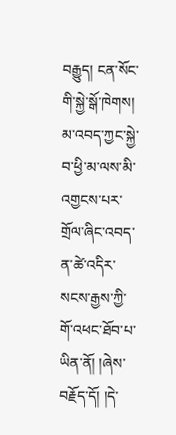བརྒྱུད། ངན་སོང་གི་སྐྱེ་སྒོ་ཁེགས། མ་འབད་ཀྱང་སྐྱེ་བ་ཕྱི་མ་ལས་མི་འགྱངས་པར་གྲོལ་ཞིང་འབད་ན་ཚེ་འདིར་སངས་རྒྱས་ཀྱི་གོ་འཕང་ཐོབ་པ་ཡིན་ནོ། །ཞེས་བརྗོད་དོ། །དེ་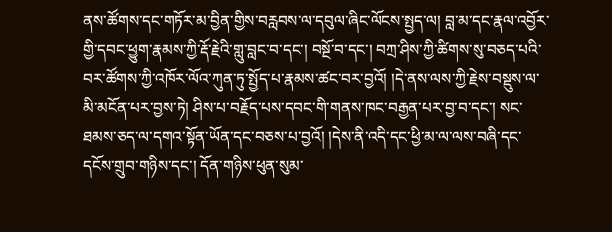ནས་ཚོགས་དང་གཏོར་མ་བྱིན་གྱིས་བརླབས་ལ་དབུལ་ཞིང་ལོངས་སྤྱད་ལ། བླ་མ་དང་རྣལ་འབྱོར་གྱི་དབང་ཕྱུག་རྣམས་ཀྱི་རྡོ་རྗེའི་གླུ་བླང་བ་དང་། བསྔོ་བ་དང་། བཀྲ་ཤིས་ཀྱི་ཚིགས་སུ་བཅད་པའི་བར་ཚོགས་ཀྱི་འཁོར་ལོའ་ཀུན་ཏུ་སྤྱོད་པ་རྣམས་ཚང་བར་བྱའོ། །དེ་ནས་ལས་ཀྱི་རྗེས་བསྡུས་ལ་མི་མངོན་པར་བྱས་ཏེ། ཤིས་པ་བརྗོད་པས་དབང་གི་གནས་ཁང་བརྒྱན་པར་བྱ་བ་དང་། སང་ཐམས་ཅད་ལ་དགའ་སྟོན་ཡོན་དང་བཅས་པ་བྱའོ། །དེས་ནི་འདི་དང་ཕྱི་མ་ལ་ལས་བཞི་དང་དངོས་གྲུབ་གཉིས་དང་། དོན་གཉིས་ཕུན་སུམ་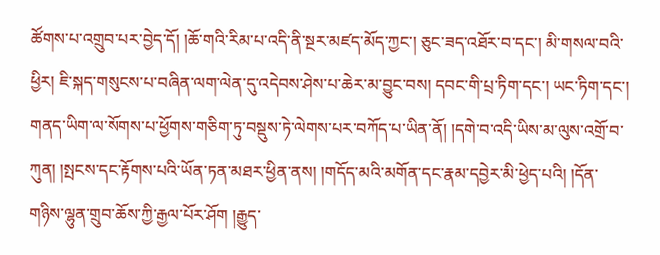ཚོགས་པ་འགྲུབ་པར་བྱེད་དོ། །ཆོ་གའི་རིམ་པ་འདི་ནི་སྔར་མཛད་མོད་ཀྱང་། ཅུང་ཟད་འཐོར་བ་དང་། མི་གསལ་བའི་ཕྱིར། ཇི་སྐད་གསུངས་པ་བཞིན་ལག་ལེན་དུ་འདེབས་ཤེས་པ་ཆེར་མ་བྱུང་བས། དབང་གི་པྲ་ཏིག་དང་། ཡང་ཏིག་དང་། གནད་ཡིག་ལ་སོགས་པ་ཕྱོགས་གཅིག་ཏུ་བསྡུས་ཏེ་ལེགས་པར་བཀོད་པ་ཡིན་ནོ། །དགེ་བ་འདི་ཡིས་མ་ལུས་འགྲོ་བ་ཀུན། །སྤངས་དང་རྟོགས་པའི་ཡོན་ཏན་མཐར་ཕྱིན་ནས། །གདོད་མའི་མགོན་དང་རྣམ་དབྱེར་མི་ཕྱེད་པའི། །དོན་གཉིས་ལྷུན་གྲུབ་ཆོས་ཀྱི་རྒྱལ་པོར་ཤོག །རྒྱུད་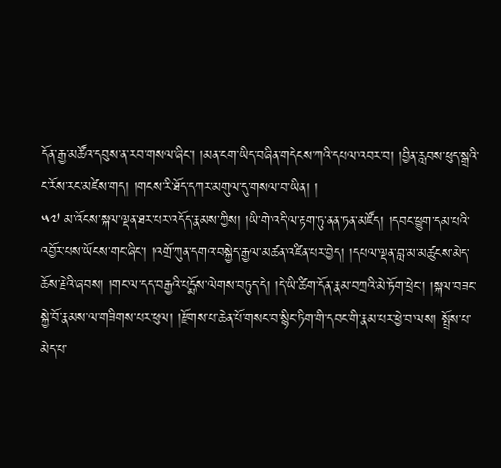དོན་རྒྱ་མཚོའ་དབུས་ན་རབ་གསལ་ཞིང་། །མན་ངག་ཡིད་བཞིན་གདེངས་ཀའི་དཔལ་འབར་བ། །བྱིན་རླབས་ཕུད་སྒྲའི་ང་རོས་རང་མཛེས་གད། །གངས་རི་ཐོད་དཀར་མགུལ་དུ་གསལ་བ་ཡིན། །
༥༧ མ་འོངས་སྐལ་ལྡན་ཐར་པར་འདོད་རྣམས་ཀྱིས། །ཡི་གེ་འདི་ལ་རྟག་ཏུ་ནན་ཏན་མཛོད། །དབང་ཕྱུག་དམ་པའི་འབྱོར་པས་ཡོངས་གང་ཞིང་། །འགྲོ་ཀུན་དགའ་བསྐྱེད་རྒྱལ་མཚན་འཛིན་པར་བྱེད། །དཔལ་ལྡན་བླ་མ་མཚུངས་མེད་ཆོས་རྗེའི་ཞབས། །གང་ལ་དད་བརྒྱའི་པདྨོས་ལེགས་བཏུད་དེ། །དེ་ཡི་ཚིག་དོན་རྣམ་བཀྲའི་མེ་ཏོག་ཕྲེང་། །སྐལ་བཟང་སྐྱེ་བོ་རྣམས་ལ་གཟིགས་པར་ཕུལ། །རྫོགས་པ་ཆེན་པོ་གསང་བ་སྙིང་ཏིག་གི་དབང་གི་རྣམ་པར་ཕྱེ་བ་ལས། སྤྲོས་པ་མེད་པ་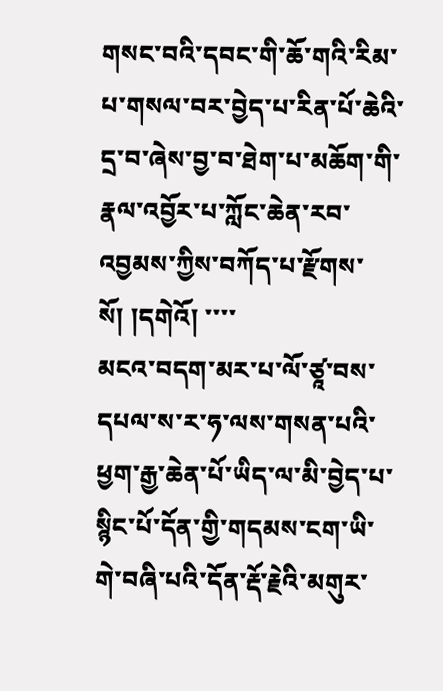གསང་བའི་དབང་གི་ཆོ་གའི་རིམ་པ་གསལ་བར་བྱེད་པ་རིན་པོ་ཆེའི་དྲ་བ་ཞེས་བྱ་བ་ཐེག་པ་མཆོག་གི་རྣལ་འབྱོར་པ་ཀློང་ཆེན་རབ་འབྱམས་ཀྱིས་བཀོད་པ་རྫོགས་སོ། །དགེའོ། ་་་་
མངའ་བདག་མར་པ་ལོ་ཙཱ་བས་དཔལ་ས་ར་ཧ་ལས་གསན་པའི་ཕྱག་རྒྱ་ཆེན་པོ་ཡིད་ལ་མི་བྱེད་པ་སྙིང་པོ་དོན་གྱི་གདམས་ངག་ཡི་གེ་བཞི་པའི་དོན་རྡོ་རྗེའི་མགུར་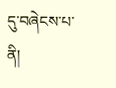དུ་བཞེངས་པ་ནི།